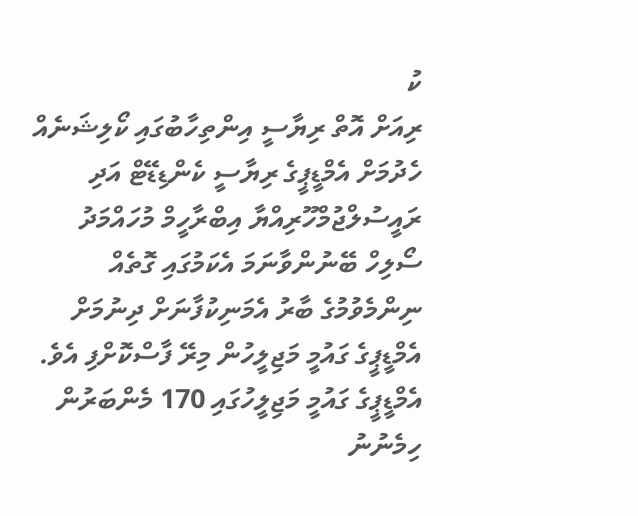ކު
ރިއަށް އޮތް ރިޔާސީ އިންތިހާބުގައި ކޯލިޝަނެއް ހެދުމަށް އެމްޑީޕީގެ ރިޔާސީ ކެންޑިޑޭޓް އަދި ރައީސުލްޖުމްހޫރިއްޔާ އިބްރާހީމް މުހައްމަދު ސޯލިހް ބޭނުންވާނަމަ އެކަމުގައި ގޮތެއް ނިންމެވުމުގެ ބާރު އެމަނިކުފާނަށް ދިނުމަށް އެމްޑީޕީގެ ގައުމީ މަޖިލީހުން މިރޭ ފާސްކޮށްފި އެވެ.
އެމްޑީޕީގެ ގައުމީ މަޖިލީހުގައި 170 މެންބަރުން ހިމެނުނު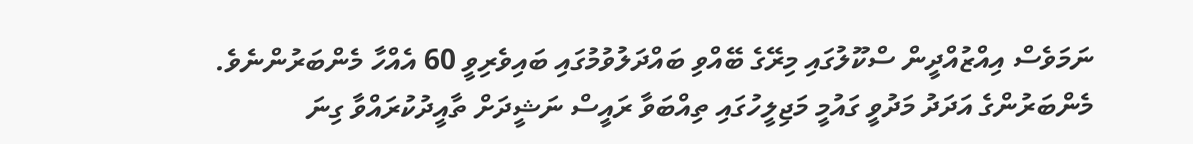ނަމަވެސް އިއްޒުއްދީން ސްކޫލުގައި މިރޭގެ ބޭއްވި ބައްދަލުވުމުގައި ބައިވެރިވީ 60 އެއްހާ މެންބަރުންނެވެ. މެންބަރުންގެ އަދަދު މަދުވީ ގައުމީ މަޖިލީހުގައި ތިއްބަވާ ރައީސް ނަޝީދަށް ތާއީދުކުރައްވާ ގިނަ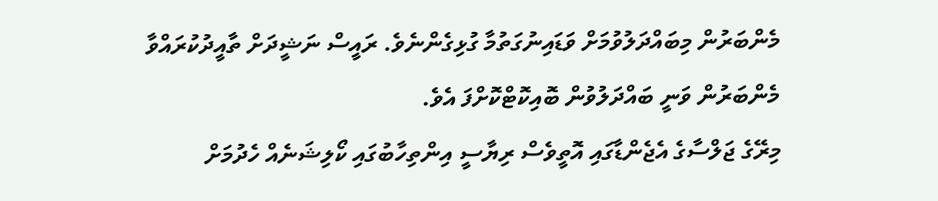މެންބަރުން މިބައްދަލުވުމަށް ވަޑައިނުގަތުމާ ގުޅިގެންނެވެ. ރައީސް ނަޝީދަށް ތާއީދުކުރައްވާ މެންބަރުން ވަނީ ބައްދަލުވުން ބޮއިކޮޓްކޮށްފަ އެވެ.
މިރޭގެ ޖަލްސާގެ އެޖެންޑާގައި އޮތީވެސް ރިޔާސީ އިންތިހާބުގައި ކޯލިޝަނެއް ހެދުމަށް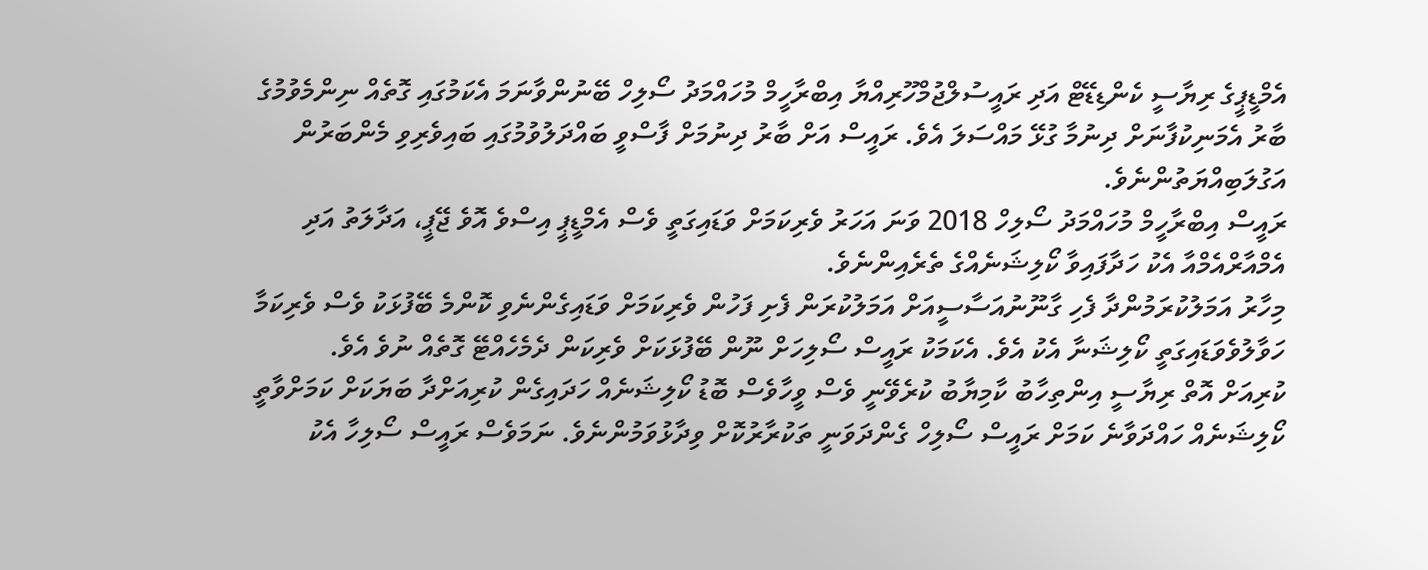އެމްޑީޕީގެ ރިޔާސީ ކެންޑިޑޭޓް އަދި ރައީސުލްޖުމްހޫރިއްޔާ އިބްރާހީމް މުހައްމަދު ސޯލިހް ބޭނުންވާނަމަ އެކަމުގައި ގޮތެއް ނިންމެވުމުގެ ބާރު އެމަނިކުފާނަށް ދިނުމާ ގުޅޭ މައްސަލަ އެވެ. ރައީސް އަށް ބާރު ދިނުމަށް ފާސްވީ ބައްދަލުވުމުގައި ބައިވެރިވި މެންބަރުން އަގުލަބިއްޔަތުންނެވެ.
ރައީސް އިބްރާހީމް މުހައްމަދު ސޯލިހް 2018 ވަނަ އަހަރު ވެރިކަމަށް ވަޑައިގަތީ ވެސް އެމްޑީޕީ އިސްވެ އޮވެ ޖޭޕީ، އަދާލަތު އަދި އެމްއާރްއެމްއާ އެކު ހަދާފައިވާ ކޯލިޝަނެއްގެ ތެރެއިންނެވެ.
މިހާރު އަމަލުކުރަމުންދާ ފެހި ގާނޫނުއަސާސީއަށް އަމަލުކުރަން ފެށި ފަހުން ވެރިކަމަށް ވަޑައިގެންނެވި ކޮންމެ ބޭފުޅަކު ވެސް ވެރިކަމާ ހަވާލުވެވަޑައިގަތީ ކޯލިޝަނާ އެކު އެވެ. އެކަމަކު ރައީސް ސޯލިހަށް ނޫން ބޭފުޅަކަށް ވެރިކަން ދެމެހެއްޓޭ ގޮތެއް ނުވެ އެވެ.
ކުރިއަށް އޮތް ރިޔާސީ އިންތިހާބު ކާމިޔާބު ކުރެވޭނީ ވެސް ވީހާވެސް ބޮޑު ކޯލިޝަނެއް ހަދައިގެން ކުރިއަށްދާ ބަޔަކަށް ކަމަށްވާތީ ކޯލިޝަނެއް ހައްދަވާނެ ކަމަށް ރައީސް ސޯލިހް ގެންދަވަނީ ތަކުރާރުކޮށް ވިދާޅުވަމުންނެވެ. ނަމަވެސް ރައީސް ސޯލިހާ އެކު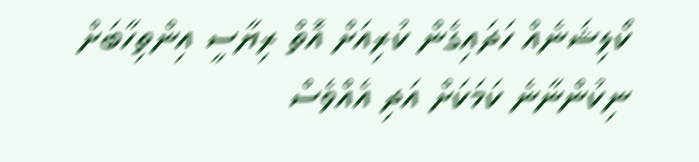ކޯލިޝަނެއް ހަދައިގެން ކުރިއަށް އޮތް ރިޔާސީ އިންތިހާބަށް ނިކުންނާނެ ކަމަކަށް އަދި އެއްވެސް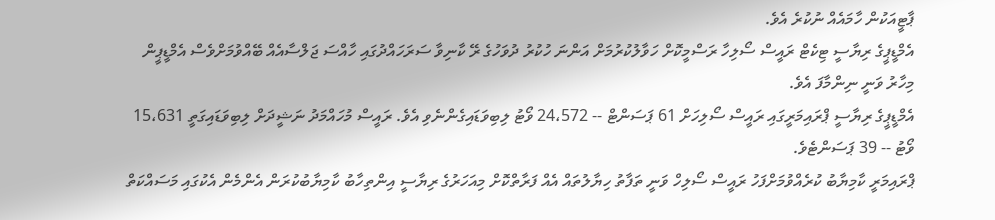ޕާޓީއަކުން ހާމައެއް ނުކުރެ އެވެ.
އެމްޑީޕީގެ ރިޔާސީ ޓިކެޓް ރައީސް ސޯލިހާ ރަސްމީކޮށް ހަވާލުކުރުމަށް އަންނަ ހުކުރު ދުވަހުގެ ރޭ ކާނިވާ ސަރަހައްދުގައި ހާއްސަ ޖަލްސާއެއް ބޭއްވުމަށްވެސް އެމްޑީޕީން މިހާރު ވަނީ ނިންމާފަ އެވެ.
އެމްޑީޕީގެ ރިޔާސީ ޕްރައިމަރީގައި ރައީސް ސޯލިހަށް 61 ޕަސަންޓް -- 24،572 ވޯޓު ލިބިވަޑައިގެންނެވި އެވެ. ރައީސް މުހައްމަދު ނަޝީދަށް ލިބިވަޑައިގަތީ 15،631 ވޯޓު -- 39 ޕަސަންޓެވެ.
ޕްރައިމަރީ ކާމިޔާބު ކުރެއްވުމަށްފަހު ރައީސް ސޯލިހް ވަނީ ތަފާތު ހިޔާލުތައް އެއް ފަރާތްކޮށް މިއަހަރުގެ ރިޔާސީ އިންތިހާބު ކާމިޔާބުކުރަން އެންމެން އެކުގައި މަސައްކަތް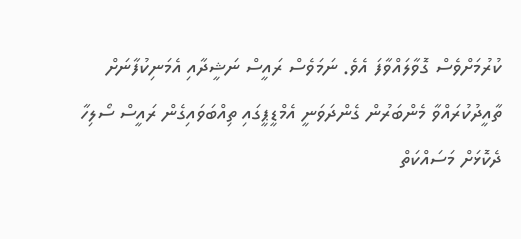ކުރުމަށްވެސް ގޮވާލައްވާފަ އެވެ. ނަމަވެސް ރައީސް ނަޝީދާއި އެމަނިކުފާނަށް ތާއީދުކުރައްވާ މެންބަރުން ގެންދަވަނީ އެމްޑީޕީގައި ތިއްބަވައިގެން ރައީސް ސޯލިހާ ދެކޮޅަށް މަސައްކަތް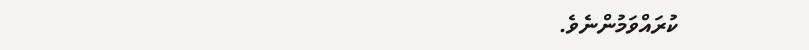ކުރައްވަމުންނެވެ.